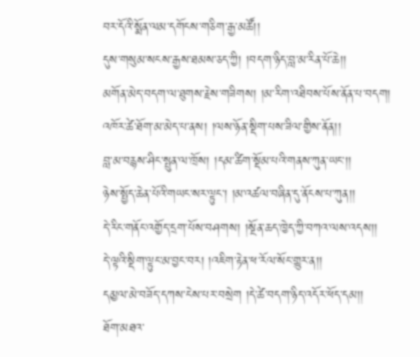བར་དོའི་སྨོན་ལམ་དགོངས་གཅིག་རྒྱ་མཚོ།།
དུས་གསུམ་སངས་རྒྱས་ཐམས་ཅད་ཀྱི། །བདག་ཉིད་བླ་མ་རིན་པོ་ཆེ།།
མགོན་མེད་བདག་ལ་ཐུགས་རྗེས་གཟིགས། །མ་རིག་འཐིབས་པོས་ནོན་པ་བདག།
འཁོར་ཚེ་ཐོག་མ་མེད་པ་ནས། །ལས་ཉོན་སྡིག་པས་ཟིལ་གྱིས་ནོན།།
བླ་མ་བརྙས་ཤིང་སྤུན་ལ་ཁྲོས། །དམ་ཚིག་སྡོམ་པའི་གནས་ཀུན་ཡང་།།
ཉེས་སྤྱོད་ཆེན་པོའི་གཡང་སར་ལྟུང་། །མ་འཚལ་བཞིན་དུ་ནོངས་པ་ཀུན།།
དེ་རིང་གནོང་འགྱོད་དྲག་པོས་བཤགས། །སྔོན་ཆད་ཁྱེད་ཀྱི་བཀའ་ལས་འདས།།
དེ་ལྟའི་སྡིག་ལྟུང་མ་བྱང་བར། །འཇིག་རྟེན་ཕ་རོལ་སོང་གྱུར་ན།།
དམྱལ་མེ་བཟོད་དཀས་ངེས་པར་བསྲེག །དེ་ཚེ་བདག་ཉིད་འདོར་ཕོད་དམ།།
ཐོག་མཐའ་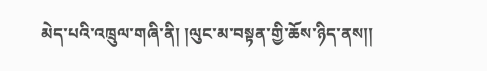མེད་པའི་འཁྲུལ་གཞི་ནི། །ལུང་མ་བསྟན་གྱི་ཆོས་ཉིད་ནས།།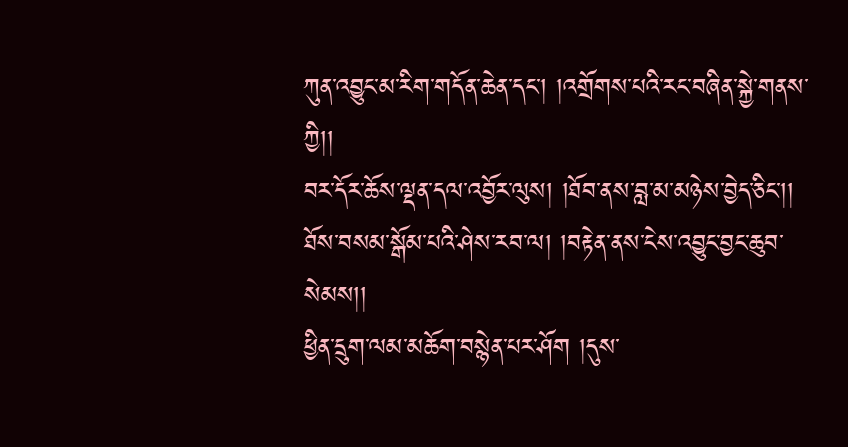ཀུན་འབྱུང་མ་རིག་གདོན་ཆེན་དང་། །འགྲོགས་པའི་རང་བཞིན་སྐྱེ་གནས་ཀྱི།།
བར་དོར་ཆོས་ལྡན་དལ་འབྱོར་ལུས། །ཐོབ་ནས་བླ་མ་མཉེས་བྱེད་ཅིང་།།
ཐོས་བསམ་སྒོམ་པའི་ཤེས་རབ་ལ། །བརྟེན་ནས་ངེས་འབྱུང་བྱང་ཆུབ་སེམས།།
ཕྱིན་དྲུག་ལམ་མཆོག་བསྙེན་པར་ཤོག །དུས་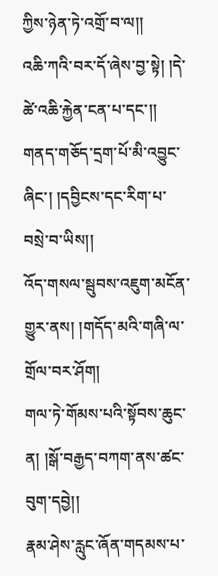ཀྱིས་ཉེན་ཏེ་འགྲོ་བ་ལ།།
འཆི་ཀའི་བར་དོ་ཞེས་བྱ་སྟེ། །དེ་ཚེ་འཆི་རྐྱེན་ངན་པ་དང་།།
གནད་གཅོད་དྲག་པོ་མི་འབྱུང་ཞིང་། །དབྱིངས་དང་རིག་པ་བསྲེ་བ་ཡིས།།
འོད་གསལ་སྦུབས་འཇུག་མངོན་གྱུར་ནས། །གདོད་མའི་གཞི་ལ་གྲོལ་བར་ཤོག།
གལ་ཏེ་གོམས་པའི་སྟོབས་ཆུང་ན། །སྒོ་བརྒྱད་བཀག་ནས་ཚང་བུག་དབྱེ།།
རྣམ་ཤེས་རླུང་ཞོན་གདམས་པ་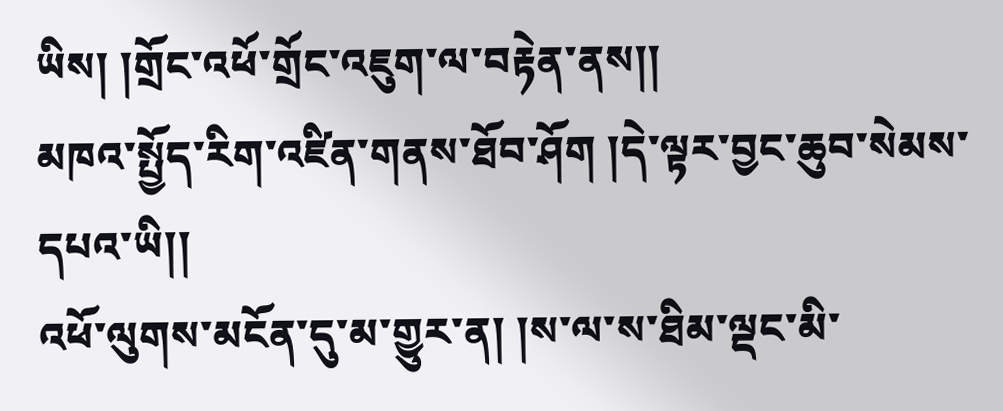ཡིས། །གྲོང་འཕོ་གྲོང་འཇུག་ལ་བརྟེན་ནས།།
མཁའ་སྤྱོད་རིག་འཛིན་གནས་ཐོབ་ཤོག །དེ་ལྟར་བྱང་ཆུབ་སེམས་དཔའ་ཡི།།
འཕོ་ལུགས་མངོན་དུ་མ་གྱུར་ན། །ས་ལ་ས་ཐིམ་ལྡང་མི་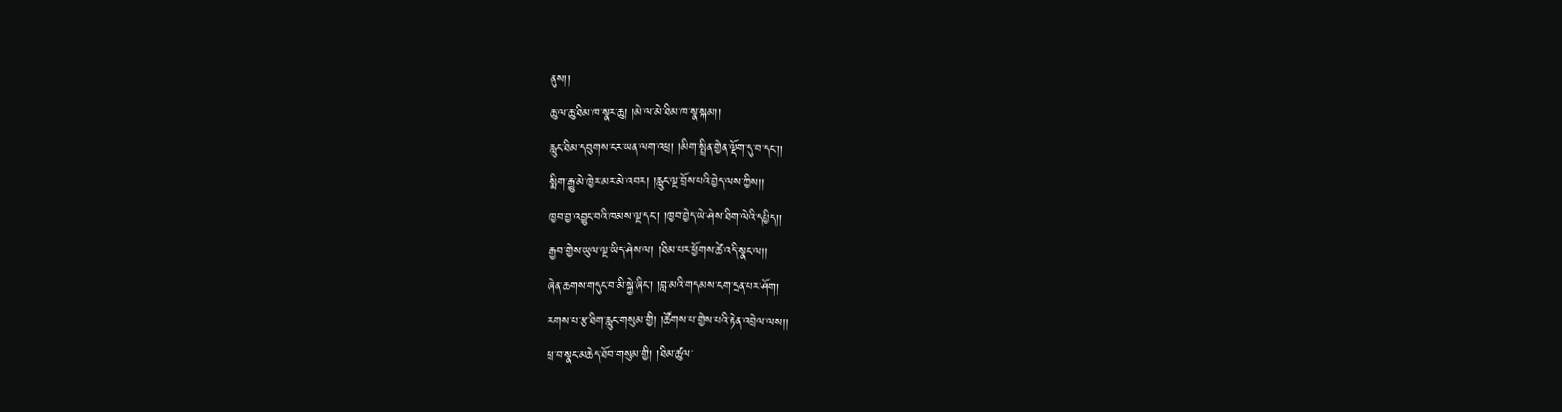ནུས།།
ཆུ་ལ་ཆུ་ཐིམ་ཁ་སྣར་ཆུ། །མེ་ལ་མེ་ཐིམ་ཁ་སྣ་སྐམ།།
རླུང་ཐིམ་དབུགས་ངར་ཡན་ལག་འཕྲ། །མིག་སྤྲིན་གྱེན་ལྡོག་དུ་བ་དང་།།
སྨིག་རྒྱུ་མེ་ཁྱེར་མར་མེ་འབར། །རླུང་ལྔ་བྲོས་པའི་བྱེད་ལས་ཀྱིས།།
ཁྱབ་བྱ་འབྱུང་བའི་ཁམས་ལྔ་དང་། །ཁྱབ་བྱེད་ཡེ་ཤེས་ཐིག་ལེའི་དཔྱིད།།
རྒྱབ་གྱེས་ཡུལ་ལྔ་ཡིད་ཤེས་ལ། །ཐིམ་པར་ཕྱོགས་ཚེ་འདི་སྣང་ལ།།
ཞེན་ཆགས་གདུང་བ་མི་སྐྱེ་ཞིང་། །བླ་མའི་གདམས་ངག་དྲན་པར་ཤོག།
རགས་པ་རྩ་ཐིག་རླུང་གསུམ་གྱི། །ཚོགས་པ་གྱེས་པའི་རྟེན་འབྲེལ་ལས།།
ཕྲ་བ་སྣང་མཆེད་ཐོབ་གསུམ་གྱི། །ཐིམ་ཚུལ་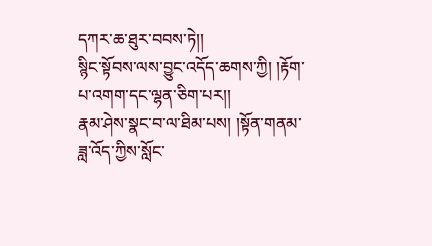དཀར་ཆ་ཐུར་བབས་ཏེ།།
སྙིང་སྟོབས་ལས་བྱུང་འདོད་ཆགས་ཀྱི། །རྟོག་པ་འགག་དང་ལྷན་ཅིག་པར།།
རྣམ་ཤེས་སྣང་བ་ལ་ཐིམ་པས། །སྟོན་གནམ་ཟླ་འོད་ཀྱིས་སློང་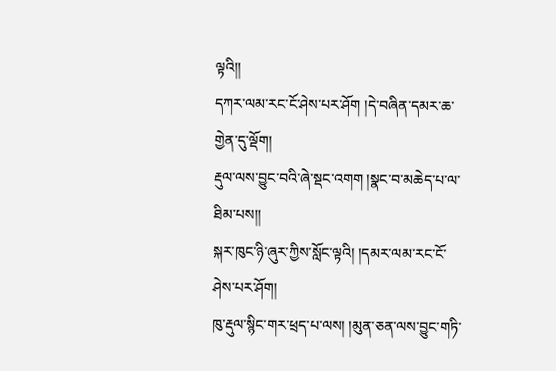ལྟའི།།
དཀར་ལམ་རང་ངོ་ཤེས་པར་ཤོག །དེ་བཞིན་དམར་ཆ་གྱེན་དུ་ལྡོག།
རྡུལ་ལས་བྱུང་བའི་ཞེ་སྡང་འགག །སྣང་བ་མཆེད་པ་ལ་ཐིམ་པས།།
སྐར་ཁུང་ཉི་ཞུར་ཀྱིས་སློང་ལྟའི། །དམར་ལམ་རང་ངོ་ཤེས་པར་ཤོག།
ཁུ་རྡུལ་སྙིང་གར་ཕྲད་པ་ལས། །མུན་ཅན་ལས་བྱུང་གཏི་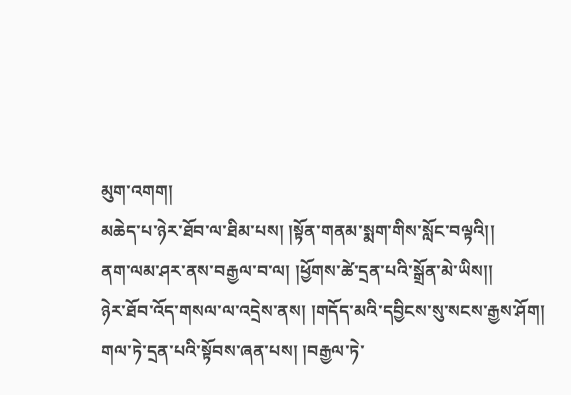མུག་འགག།
མཆེད་པ་ཉེར་ཐོབ་ལ་ཐིམ་པས། །སྟོན་གནམ་སྨག་གིས་སློང་བལྟའི།།
ནག་ལམ་ཤར་ནས་བརྒྱལ་བ་ལ། །ཕྱོགས་ཚེ་དྲན་པའི་སྒྲོན་མེ་ཡིས།།
ཉེར་ཐོབ་འོད་གསལ་ལ་འདྲེས་ནས། །གདོད་མའི་དབྱིངས་སུ་སངས་རྒྱས་ཤོག།
གལ་ཏེ་དྲན་པའི་སྟོབས་ཞན་པས། །བརྒྱལ་ཏེ་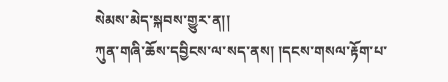སེམས་མེད་སྐབས་གྱུར་ན།།
ཀུན་གཞི་ཆོས་དབྱིངས་ལ་སད་ནས། །དངས་གསལ་རྟོག་པ་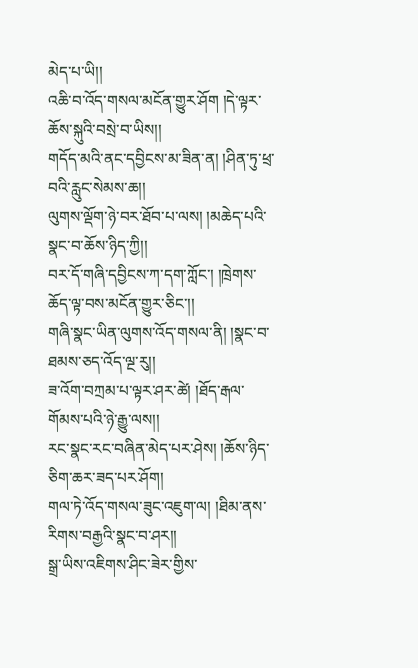མེད་པ་ཡི།།
འཆི་བ་འོད་གསལ་མངོན་གྱུར་ཤོག །དེ་ལྟར་ཆོས་སྐུའི་བསྲེ་བ་ཡིས།།
གདོད་མའི་ནང་དབྱིངས་མ་ཟིན་ན། །ཤིན་ཏུ་ཕྲ་བའི་རླུང་སེམས་ཆ།།
ལུགས་ལྡོག་ཉེ་བར་ཐོབ་པ་ལས། །མཆེད་པའི་སྣང་བ་ཆོས་ཉིད་ཀྱི།།
བར་དོ་གཞི་དབྱིངས་ཀ་དག་ཀློང་། །ཁྲེགས་ཆོད་ལྟ་བས་མངོན་གྱུར་ཅིང་།།
གཞི་སྣང་ཡིན་ལུགས་འོད་གསལ་ནི། །སྣང་བ་ཐམས་ཅད་འོད་ལྔ་རུ།།
ཟ་འོག་བཀྲམ་པ་ལྟར་ཤར་ཚེ། །ཐོད་རྒལ་གོམས་པའི་ཉེ་རྒྱུ་ལས།།
རང་སྣང་རང་བཞིན་མེད་པར་ཤེས། །ཆོས་ཉིད་ཅིག་ཆར་ཟད་པར་ཤོག།
གལ་ཏེ་འོད་གསལ་ཟུང་འཇུག་ལ། །ཐིམ་ནས་རིགས་བརྒྱའི་སྣང་བ་ཤར།།
སྒྲ་ཡིས་འཇིགས་ཤིང་ཟེར་གྱིས་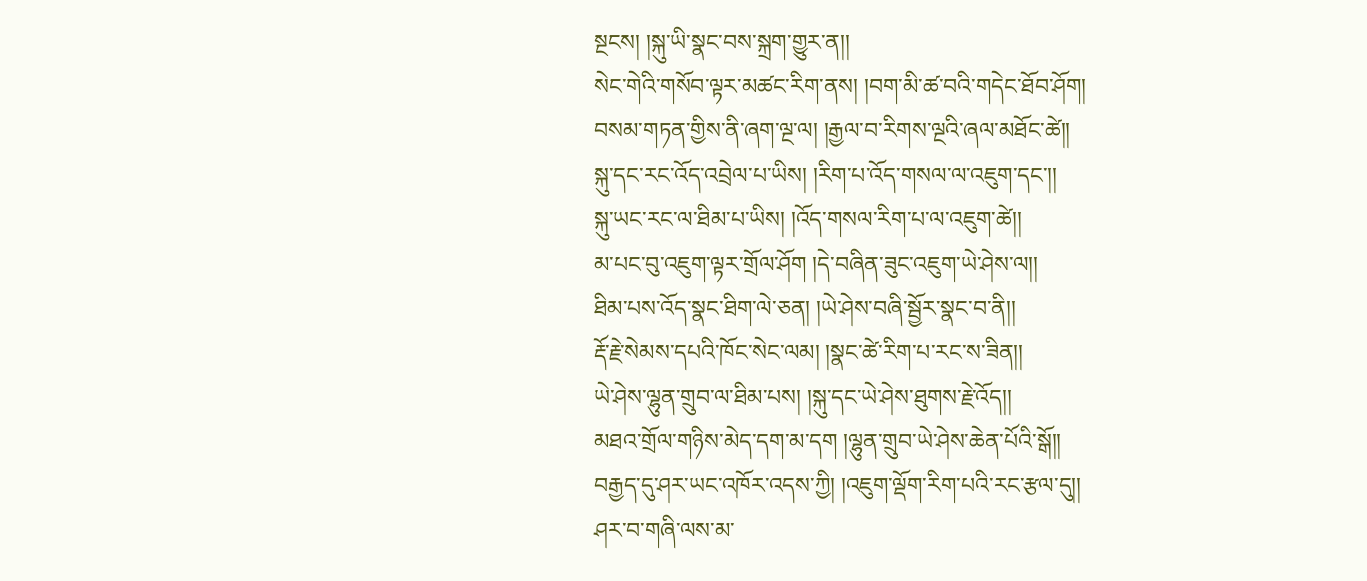སྔངས། །སྐུ་ཡི་སྣང་བས་སྐྲག་གྱུར་ན།།
སེང་གེའི་གསོབ་ལྟར་མཚང་རིག་ནས། །བག་མི་ཚ་བའི་གདེང་ཐོབ་ཤོག།
བསམ་གཏན་གྱིས་ནི་ཞག་ལྔ་ལ། །རྒྱལ་བ་རིགས་ལྔའི་ཞལ་མཐོང་ཚེ།།
སྐུ་དང་རང་འོད་འབྲེལ་པ་ཡིས། །རིག་པ་འོད་གསལ་ལ་འཇུག་དང་།།
སྐུ་ཡང་རང་ལ་ཐིམ་པ་ཡིས། །འོད་གསལ་རིག་པ་ལ་འཇུག་ཚེ།།
མ་པང་བུ་འཇུག་ལྟར་གྲོལ་ཤོག །དེ་བཞིན་ཟུང་འཇུག་ཡེ་ཤེས་ལ།།
ཐིམ་པས་འོད་སྣང་ཐིག་ལེ་ཅན། །ཡེ་ཤེས་བཞི་སྦྱོར་སྣང་བ་ནི།།
རྡོ་རྗེ་སེམས་དཔའི་ཁོང་སེང་ལམ། །སྣང་ཚེ་རིག་པ་རང་ས་ཟིན།།
ཡེ་ཤེས་ལྷུན་གྲུབ་ལ་ཐིམ་པས། །སྐུ་དང་ཡེ་ཤེས་ཐུགས་རྗེ་འོད།།
མཐའ་གྲོལ་གཉིས་མེད་དག་མ་དག །ལྷུན་གྲུབ་ཡེ་ཤེས་ཆེན་པོའི་སྒོ།།
བརྒྱད་དུ་ཤར་ཡང་འཁོར་འདས་ཀྱི། །འཇུག་ལྡོག་རིག་པའི་རང་རྩལ་དུ།།
ཤར་བ་གཞི་ལས་མ་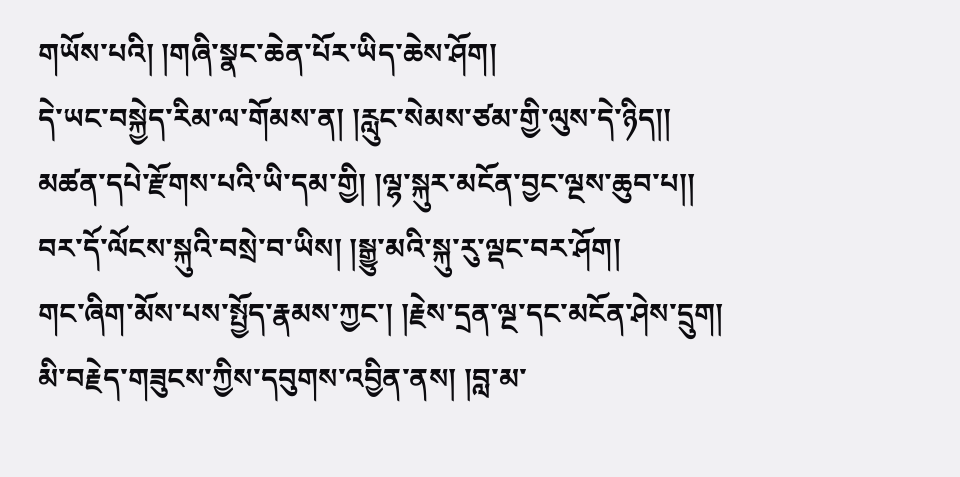གཡོས་པའི། །གཞི་སྣང་ཆེན་པོར་ཡིད་ཆེས་ཤོག།
དེ་ཡང་བསྐྱེད་རིམ་ལ་གོམས་ན། །རླུང་སེམས་ཙམ་གྱི་ལུས་དེ་ཉིད།།
མཚན་དཔེ་རྫོགས་པའི་ཡི་དམ་གྱི། །ལྷ་སྐུར་མངོན་བྱང་ལྔས་ཆུབ་པ།།
བར་དོ་ལོངས་སྐུའི་བསྲེ་བ་ཡིས། །སྒྱུ་མའི་སྐུ་རུ་ལྡང་བར་ཤོག།
གང་ཞིག་མོས་པས་སྤྱོད་རྣམས་ཀྱང་། །རྗེས་དྲན་ལྔ་དང་མངོན་ཤེས་དྲུག།
མི་བརྗེད་གཟུངས་ཀྱིས་དབུགས་འབྱིན་ནས། །བླ་མ་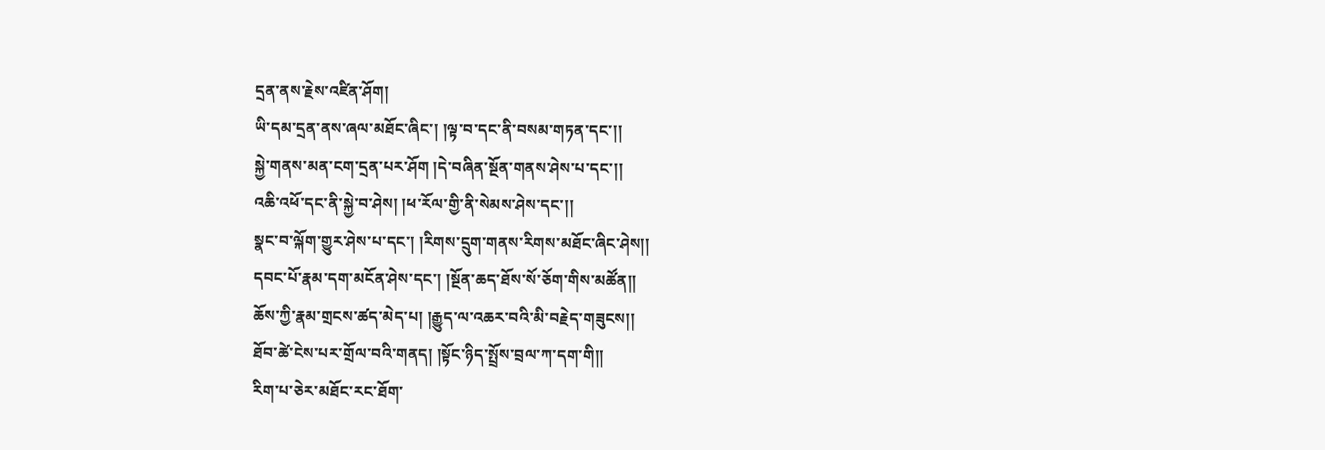དྲན་ནས་རྗེས་འཛིན་ཤོག།
ཡི་དམ་དྲན་ནས་ཞལ་མཐོང་ཞིང་། །ལྟ་བ་དང་ནི་བསམ་གཏན་དང་།།
སྐྱེ་གནས་མན་ངག་དྲན་པར་ཤོག །དེ་བཞིན་སྔོན་གནས་ཤེས་པ་དང་།།
འཆི་འཕོ་དང་ནི་སྐྱེ་བ་ཤེས། །ཕ་རོལ་གྱི་ནི་སེམས་ཤེས་དང་།།
སྣང་བ་ལྐོག་གྱུར་ཤེས་པ་དང་། །རིགས་དྲུག་གནས་རིགས་མཐོང་ཞིང་ཤེས།།
དབང་པོ་རྣམ་དག་མངོན་ཤེས་དང་། །སྔོན་ཆད་ཐོས་སོ་ཅོག་གིས་མཚོན།།
ཆོས་ཀྱི་རྣམ་གྲངས་ཚད་མེད་པ། །རྒྱུད་ལ་འཆར་བའི་མི་བརྗེད་གཟུངས།།
ཐོབ་ཚེ་ངེས་པར་གྲོལ་བའི་གནད། །སྟོང་ཉིད་སྤྲོས་བྲལ་ཀ་དག་གི།།
རིག་པ་ཅེར་མཐོང་རང་ཐོག་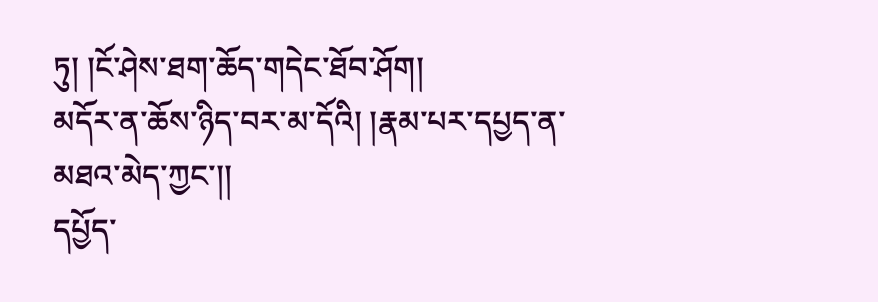ཏུ། །ངོ་ཤེས་ཐག་ཆོད་གདེང་ཐོབ་ཤོག།
མདོར་ན་ཆོས་ཉིད་བར་མ་དོའི། །རྣམ་པར་དཔྱད་ན་མཐའ་མེད་ཀྱང་།།
དཔྱོད་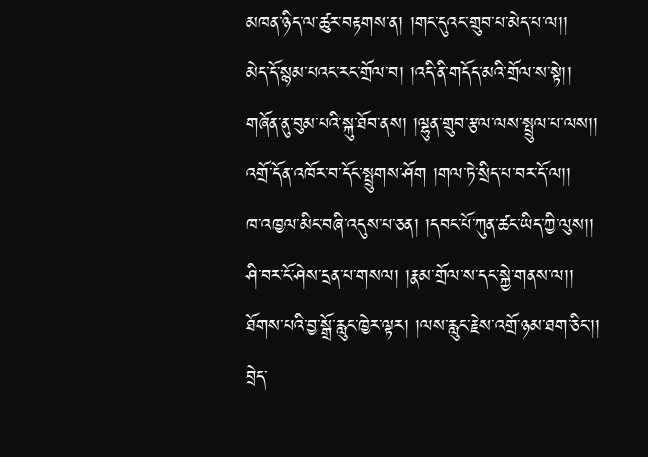མཁན་ཉིད་ལ་ཚུར་བརྟགས་ན། །གང་དུའང་གྲུབ་པ་མེད་པ་ལ།།
མེད་དོ་སྙམ་པའང་རང་གྲོལ་བ། །འདི་ནི་གདོད་མའི་གྲོལ་ས་སྟེ།།
གཞོན་ནུ་བུམ་པའི་སྐུ་ཐོབ་ནས། །ལྷུན་གྲུབ་རྩལ་ལས་སྤྲུལ་པ་ལས།།
འགྲོ་དོན་འཁོར་བ་དོང་སྤྲུགས་ཤོག །གལ་ཏེ་སྲིད་པ་བར་དོ་ལ།།
ཁ་འཁྱལ་མིང་བཞི་འདུས་པ་ཅན། །དབང་པོ་ཀུན་ཚང་ཡིད་ཀྱི་ལུས།།
ཤི་བར་ངོ་ཤེས་དྲན་པ་གསལ། །རྣམ་གྲོལ་ས་དང་སྐྱེ་གནས་ལ།།
ཐོགས་པའི་བྱ་སྒྲོ་རླུང་ཁྱེར་ལྟར། །ལས་རླུང་རྗེས་འགྲོ་ཉམ་ཐག་ཅིང་།།
བྲེད་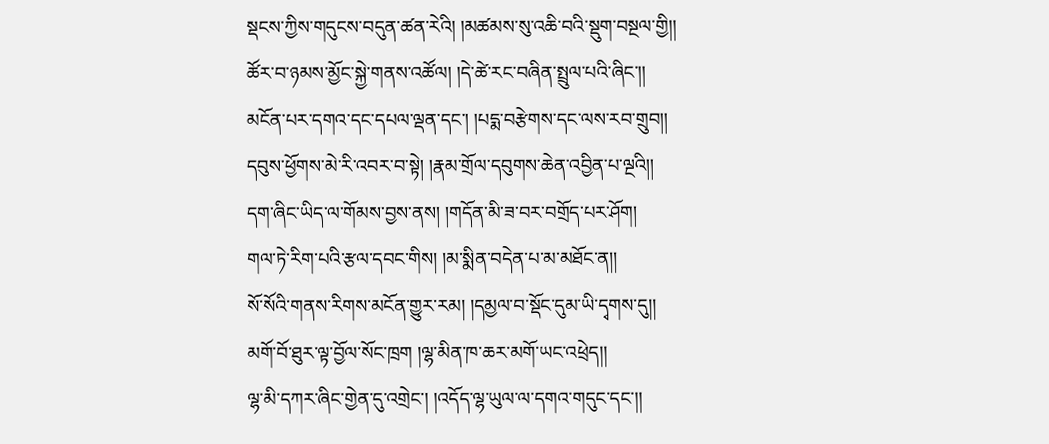སྡངས་ཀྱིས་གདུངས་བདུན་ཚན་རེའི། །མཚམས་སུ་འཆི་བའི་སྡུག་བསྔལ་གྱི།།
ཚོར་བ་ཉམས་མྱོང་སྐྱེ་གནས་འཚོལ། །དེ་ཚེ་རང་བཞིན་སྤྲུལ་པའི་ཞིང་།།
མངོན་པར་དགའ་དང་དཔལ་ལྡན་དང་། །པདྨ་བརྩེགས་དང་ལས་རབ་གྲུབ།།
དབུས་ཕྱོགས་མེ་རི་འབར་བ་སྟེ། །རྣམ་གྲོལ་དབུགས་ཆེན་འབྱིན་པ་ལྔའི།།
དག་ཞིང་ཡིད་ལ་གོམས་བྱས་ནས། །གདོན་མི་ཟ་བར་བགྲོད་པར་ཤོག།
གལ་ཏེ་རིག་པའི་རྩལ་དབང་གིས། །མ་སྨིན་བདེན་པ་མ་མཐོང་ན།།
སོ་སོའི་གནས་རིགས་མངོན་གྱུར་རམ། །དམྱལ་བ་སྡོང་དུམ་ཡི་དྭགས་དུ།།
མགོ་བོ་ཐུར་ལྟ་བྱོལ་སོང་ཁྲག །ལྷ་མིན་ཁ་ཆར་མགོ་ཡང་འཕྲེད།།
ལྷ་མི་དཀར་ཞིང་གྱེན་དུ་འགྲེང་། །འདོད་ལྷ་ཡུལ་ལ་དགའ་གདུང་དང་།།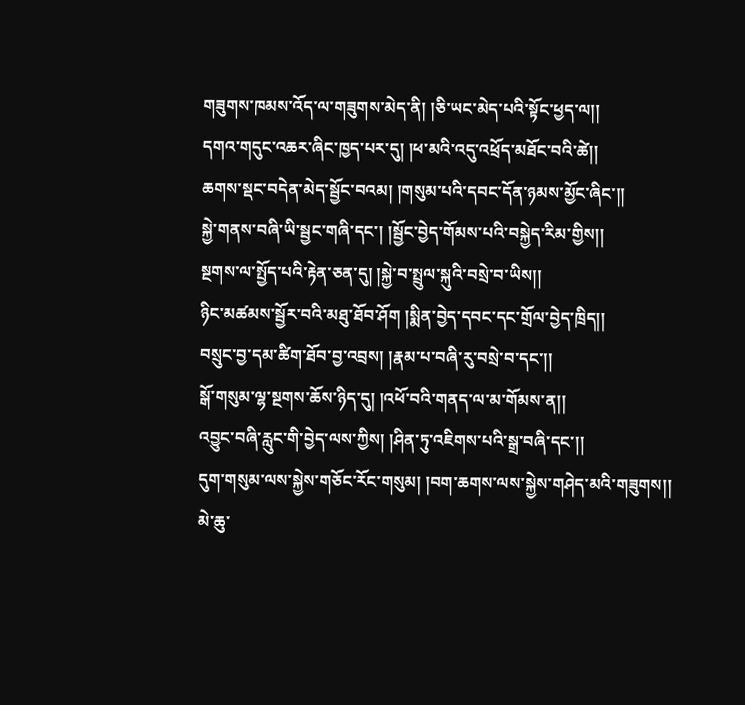གཟུགས་ཁམས་འོད་ལ་གཟུགས་མེད་ནི། །ཅི་ཡང་མེད་པའི་སྟོང་ཕྱད་ལ།།
དགའ་གདུང་འཆར་ཞིང་ཁྱད་པར་དུ། །ཕ་མའི་འདུ་འཕྲོད་མཐོང་བའི་ཚེ།།
ཆགས་སྡང་བདེན་མེད་སྦྱོང་བའམ། །གསུམ་པའི་དབང་དོན་ཉམས་མྱོང་ཞིང་།།
སྐྱེ་གནས་བཞི་ཡི་སྦྱང་གཞི་དང་། །སྦྱོང་བྱེད་གོམས་པའི་བསྐྱེད་རིམ་གྱིས།།
སྔགས་ལ་སྤྱོད་པའི་རྟེན་ཅན་དུ། །སྐྱེ་བ་སྤྲུལ་སྐུའི་བསྲེ་བ་ཡིས།།
ཉིང་མཚམས་སྦྱོར་བའི་མཐུ་ཐོབ་ཤོག །སྨིན་བྱེད་དབང་དང་གྲོལ་བྱེད་ཁྲིད།།
བསྲུང་བྱ་དམ་ཚིག་ཐོབ་བྱ་འབྲས། །རྣམ་པ་བཞི་རུ་བསྲེ་བ་དང་།།
སྒོ་གསུམ་ལྷ་སྔགས་ཆོས་ཉིད་དུ། །འཕོ་བའི་གནད་ལ་མ་གོམས་ན།།
འབྱུང་བཞི་རླུང་གི་བྱེད་ལས་ཀྱིས། །ཤིན་ཏུ་འཇིགས་པའི་སྒྲ་བཞི་དང་།།
དུག་གསུམ་ལས་སྐྱེས་གཅོང་རོང་གསུམ། །བག་ཆགས་ལས་སྐྱེས་གཤེད་མའི་གཟུགས།།
མེ་ཆུ་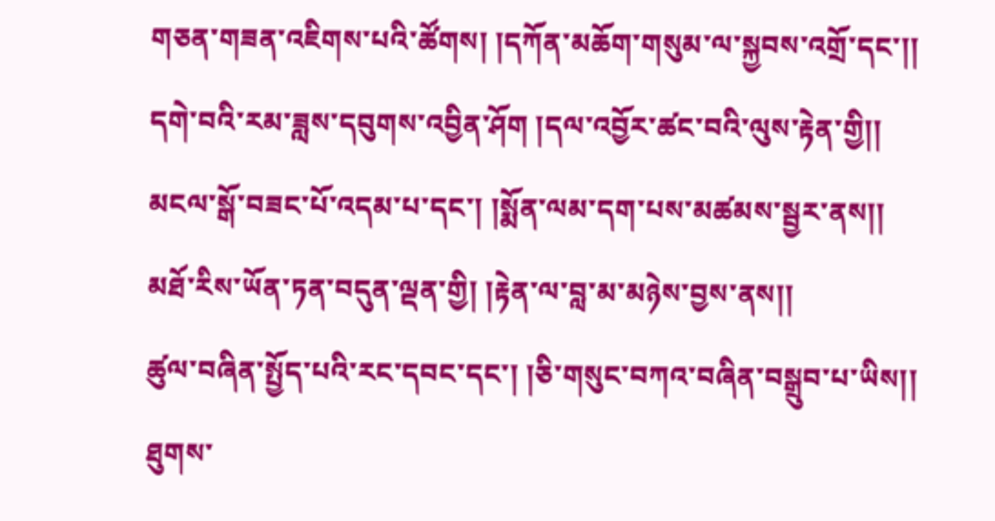གཅན་གཟན་འཇིགས་པའི་ཚོགས། །དཀོན་མཆོག་གསུམ་ལ་སྐྱབས་འགྲོ་དང་།།
དགེ་བའི་རམ་ཟླས་དབུགས་འབྱིན་ཤོག །དལ་འབྱོར་ཚང་བའི་ལུས་རྟེན་གྱི།།
མངལ་སྒོ་བཟང་པོ་འདམ་པ་དང་། །སྨོན་ལམ་དག་པས་མཚམས་སྦྱར་ནས།།
མཐོ་རིས་ཡོན་ཏན་བདུན་ལྡན་གྱི། །རྟེན་ལ་བླ་མ་མཉེས་བྱས་ནས།།
ཚུལ་བཞིན་སྤྱོད་པའི་རང་དབང་དང་། །ཅི་གསུང་བཀའ་བཞིན་བསྒྲུབ་པ་ཡིས།།
ཐུགས་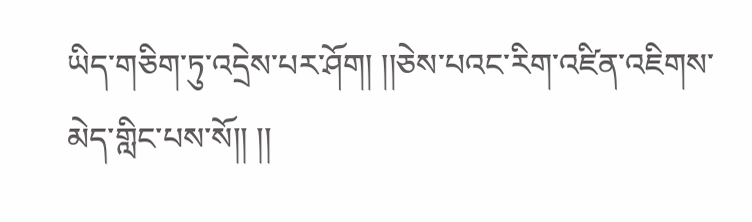ཡིད་གཅིག་ཏུ་འདྲེས་པར་ཤོག། །།ཅེས་པའང་རིག་འཛིན་འཇིགས་མེད་གླིང་པས་སོ།། །།